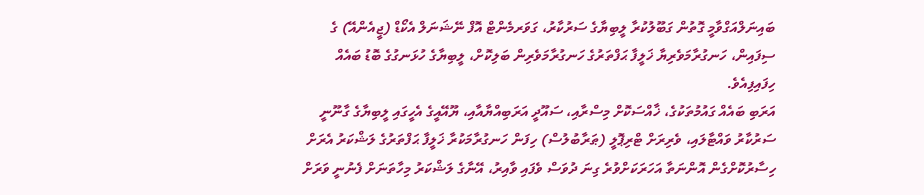ބައިނަލްއަގްވާމީ ގޮތުން ގަބޫލުކުރާ ލީބިޔާގެ ސަރުކާރު، ގަވަރމެންޓް އޮފް ނޭޝަނަލް އެކޯޑް (ޖީއެންއޭ) ގެ ސިފައިން، ހަނގުރާމަވެރިޔާ ޚަލީފާ ޙަފްތަރުގެ ހަނގުރާމަވެރިން ބަލިކޮށް، ލީބިޔާގެ ހުޅަނގުގެ ބޮޑު ބައެއް ހިފައިފިއެވެ.
އަރަބި ބައެއް ގައުމުތަކުގެ، ޚާއްސަކޮށް މިސްރާއި، ސައޫދީ އަރަބިއްޔާއާއި، ޔޫއޭއީގެ އެހީގައި ލީބިޔާގެ ގާނޫނީ ސަރުކާރު ވައްޓާލައި، ވެރިރަށް ޓްރިޕޮލީ (ޠަރާބުލުސް) ހިފަން ހަނގުރާމަކުރާ ޚަލީފާ ޙަފްތަރުގެ ލަޝްކަރު އެރަށް ހިސާރުކޮށްގެން އޮންނަތާ އަހަރަކަށްވުރެ ގިނަ ދުވަސް ވެފައި ވާއިރު، އޭނާގެ ލަޝްކަރު މިހާތަނަށް ފެނުނީ ވަރަށް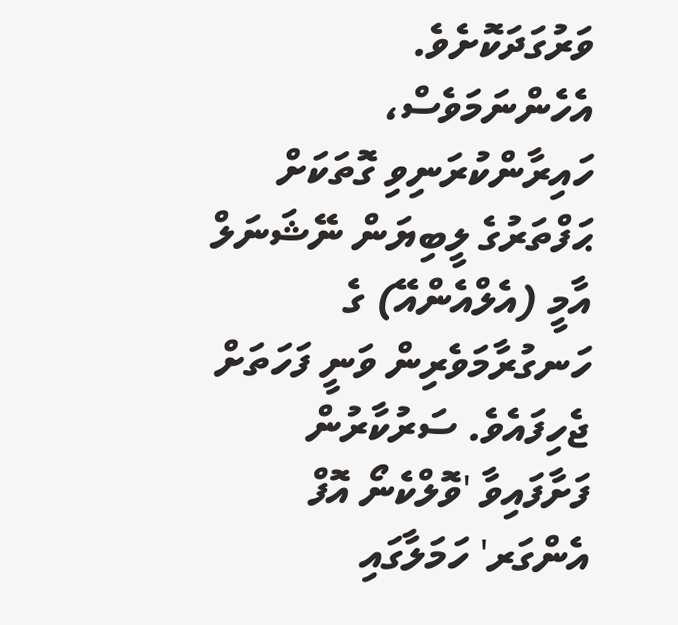ވަރުގަދަކޮށެވެ.
އެހެންނަމަވެސް، ހައިރާންކުރަނިވި ގޮތަކަށް ޙަފްތަރުގެ ލީބިޔަން ނޭޝަނަލް އާމީ (އެލްއެންއޭ) ގެ ހަނގުރާމަވެރިން ވަނީ ފަހަތަށް ޖެހިފައެވެ. ސަރުކާރުން ފަށާފައިވާ 'ވޮލްކެނޯ އޮފް އެންގަރ' ހަމަލާގައި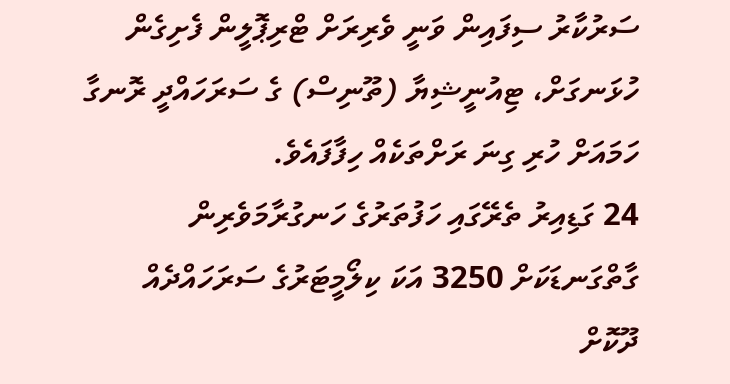ސަރުކާރު ސިފައިން ވަނީ ވެރިރަށް ޓްރިޕޮލީން ފެށިގެން ހުޅަނގަށް، ޓިއުނީޝިޔާ (ތޫނިސް) ގެ ސަރަހައްދީ ރޮނގާ ހަމައަށް ހުރި ގިނަ ރަށްތަކެއް ހިފާފައެވެ.
24 ގަޑިއިރު ތެރޭގައި ހަފުތަރުގެ ހަނގުރާމަވެރިން ގާތްގަނޑަކަށް 3250 އަކަ ކިލޯމީޓަރުގެ ސަރަހައްދެއް ދޫކޮށް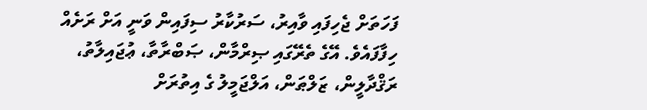ފަހަތަށް ޖެހިފައި ވާއިރު، ސަރުކާރު ސިފައިން ވަނީ އަށް ރަށެއް ހިފާފައެވެ. އޭގެ ތެރޭގައި ޞިރްމާން، ޞަބްރާތާ، ޢުޖައިލާތު، ރަޤްދާލީން، ޒަލްޠަން، އަލްޖަމީލު ގެ އިތުރަށް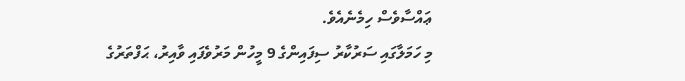ޢައްސާވެސް ހިމެނެއެވެ.
މި ހަމަލާގައި ސަރުކާރު ސިފައިންގެ 9 މީހުން މަރުވެފައި ވާއިރު، ޙަފްތަރުގެ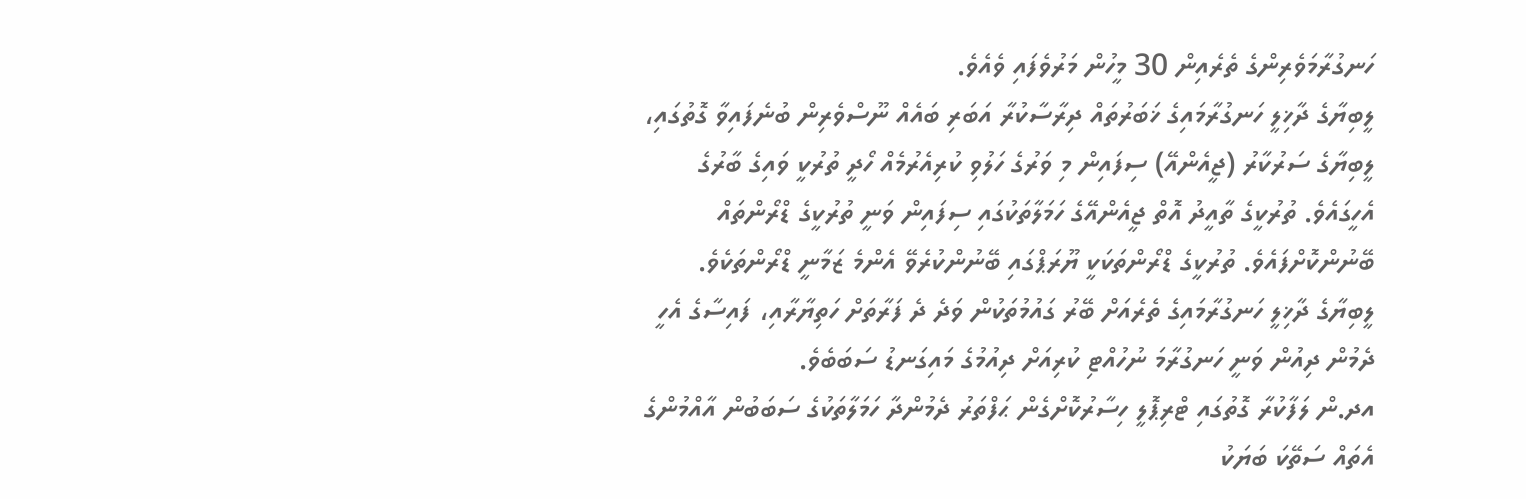ހަނގުރާމަވެރިންގެ ތެރެއިން 30 މީހުން މަރުވެފައި ވެއެވެ.
ލީބިޔާގެ ދާޚިލީ ހަނގުރާމައިގެ ޚަބަރުތައް ދިރާސާކުރާ އަބަރި ބައެއް ނޫސްވެރިން ބުނެފައިވާ ގޮތުގައި، ލީބިޔާގެ ސަރުކާރު (ޖީއެންއޭ) ސިފައިން މި ވަރުގެ ހަލުވި ކުރިއެރުމެއް ހޯދީ ތުރުކީ ވައިގެ ބާރުގެ އެހީގައެވެ. ތުރުކީގެ ތާއީދު އޮތް ޖީއެންއޭގެ ހަމަލާތަކުގައި ސިފައިން ވަނީ ތުރުކީގެ ޑްރޯންތައް ބޭނުންކޮށްފައެވެ. ތުރުކީގެ ޑްރޯންތަކަކީ ޔޫރަޕްގައި ބޭނުންކުރެވޭ އެންމެ ޒަމާނީ ޑްރޯންތަކެވެ.
ލީބިޔާގެ ދާޚިލީ ހަނގުރާމައިގެ ތެރެއަށް ބޭރު ގައުމުތަކުން ވަދެ ދެ ފަރާތަށް ހަތިޔާރާއި، ފައިސާގެ އެހީ ދެމުން ދިއުން ވަނީ ހަނގުރާމަ ނުހުއްޓި ކުރިއަށް ދިއުމުގެ މައިގަނޑު ސަބަބެވެ.
އދ.ން ލަފާކުރާ ގޮތުގައި ޓްރިޕޮލީ ހިސާރުކޮށްގެން ޙަފްތަރު ދެމުންދާ ހަމަލާތަކުގެ ސަބަބުން އާއްމުންގެ އެތައް ސަތޭކަ ބަޔަކު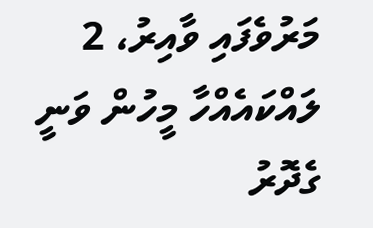މަރުވެފައި ވާއިރު، 2 ލައްކައެއްހާ މީހުން ވަނީ ގެދޮރު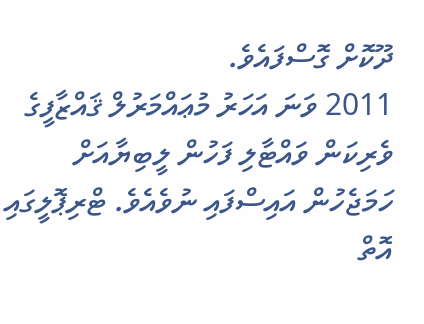ދޫކޮށް ގޮސްފައެވެ.
2011 ވަނަ އަހަރު މުޢައްމަރުލް ޤައްޒާފީގެ ވެރިކަން ވައްޓާލި ފަހުން ލީބިޔާއަށް ހަމަޖެހުން އައިސްފައި ނުވެއެވެ. ޓްރިޕޮލީގައި އޮތް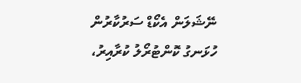ނޭޝަލަން އެކޯޑް ސަރުކާރުން ހުޅަނގު ކޮންޓުރޯލު ކުރާއިރު،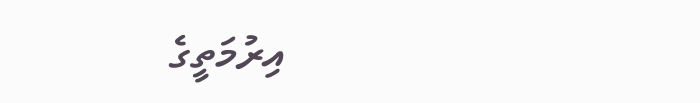އިރުމަތީގެ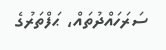ސަރަހައްދުތައް، ޙަފްތަރުގެ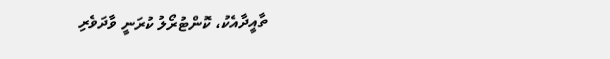ތާއީދާއެކު، ކޮންޓުރޯލު ކުރަނީ ވާދަވެރި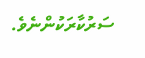ސަރުކާރަކުންނެވެ.